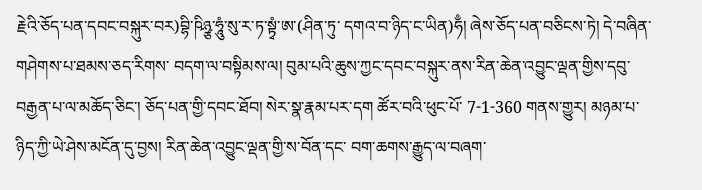རྗེའི་ཅོད་པན་དབང་བསྐུར་བར)བྷི་ཥིཉྩ་ཧཱུཾ་སུ་ར་ཏ་སྟྭཾ་ཨ་(ཤིན་ཏུ་ དགའ་བ་ཉིད་ང་ཡིན)ཧྃ། ཞེས་ཅོད་པན་བཅིངས་ཏེ། དེ་བཞིན་གཤེགས་པ་ཐམས་ཅད་རིགས་ བདག་ལ་བསྟིམས་ལ། བུམ་པའི་ཆུས་ཀྱང་དབང་བསྐུར་ནས་རིན་ཆེན་འབྱུང་ལྡན་གྱིས་དབུ་ བརྒྱན་པ་ལ་མཆོད་ཅིང་། ཅོད་པན་གྱི་དབང་ཐོབ། སེར་སྣ་རྣམ་པར་དག ཚོར་བའི་ཕུང་པོ་ 7-1-360 གནས་གྱུར། མཉམ་པ་ཉིད་ཀྱི་ཡེ་ཤེས་མངོན་དུ་བྱས། རིན་ཆེན་འབྱུང་ལྡན་གྱི་ས་བོན་དང་ བག་ཆགས་རྒྱུད་ལ་བཞག་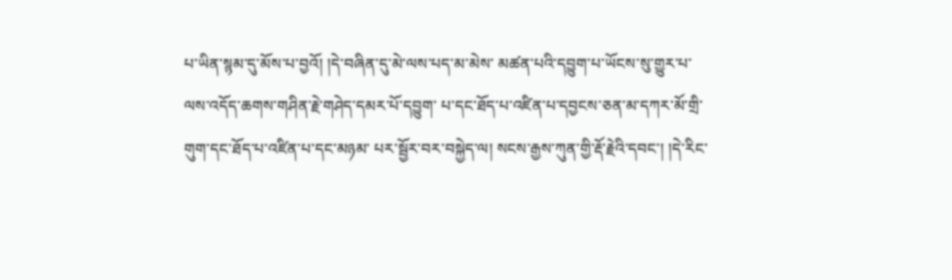པ་ཡིན་སྙམ་དུ་མོས་པ་བྱའོ། །དེ་བཞིན་དུ་མེ་ལས་པད་མ་མེས་ མཚན་པའི་དབྱུག་པ་ཡོངས་སུ་གྱུར་པ་ལས་འདོད་ཆགས་གཤིན་རྗེ་གཤེད་དམར་པོ་དབྱུག་ པ་དང་ཐོད་པ་འཛིན་པ་དབྱངས་ཅན་མ་དཀར་མོ་གྲི་གུག་དང་ཐོད་པ་འཛིན་པ་དང་མཉམ་ པར་སྦྱོར་བར་བསྐྱེད་ལ། སངས་རྒྱས་ཀུན་གྱི་རྡོ་རྗེའི་དབང་། །དེ་རིང་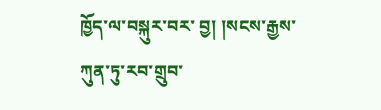ཁྱོད་ལ་བསྐུར་བར་ བྱ། །སངས་རྒྱས་ཀུན་ཏུ་རབ་གྲུབ་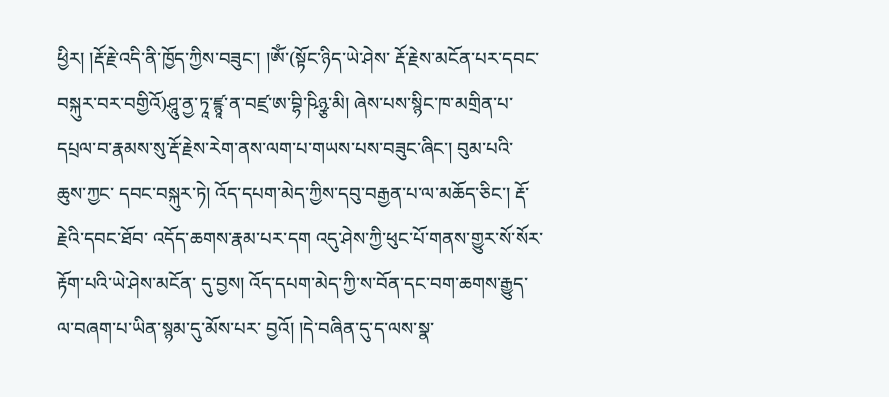ཕྱིར། །རྡོ་རྗེ་འདི་ནི་ཁྱོད་ཀྱིས་བཟུང་། །ༀ་(སྟོང་ཉིད་ཡེ་ཤེས་ རྡོ་རྗེས་མངོན་པར་དབང་བསྐུར་བར་བགྱིའོ)ཤཱུ་ནྱ་ཏཱ་ཛྙཱ་ན་བཛྲ་ཨ་བྷི་ཥིཉྩ་མི། ཞེས་པས་སྙིང་ཁ་མགྲིན་པ་ དཔྲལ་བ་རྣམས་སུ་རྡོ་རྗེས་རེག་ནས་ལག་པ་གཡས་པས་བཟུང་ཞིང་། བུམ་པའི་ཆུས་ཀྱང་ དབང་བསྐུར་ཏེ། འོད་དཔག་མེད་ཀྱིས་དབུ་བརྒྱན་པ་ལ་མཆོད་ཅིང་། རྡོ་རྗེའི་དབང་ཐོབ་ འདོད་ཆགས་རྣམ་པར་དག འདུ་ཤེས་ཀྱི་ཕུང་པོ་གནས་གྱུར་སོ་སོར་རྟོག་པའི་ཡེ་ཤེས་མངོན་ དུ་བྱས། འོད་དཔག་མེད་ཀྱི་ས་བོན་དང་བག་ཆགས་རྒྱུད་ལ་བཞག་པ་ཡིན་སྙམ་དུ་མོས་པར་ བྱའོ། །དེ་བཞིན་དུ་ད་ལས་སྣ་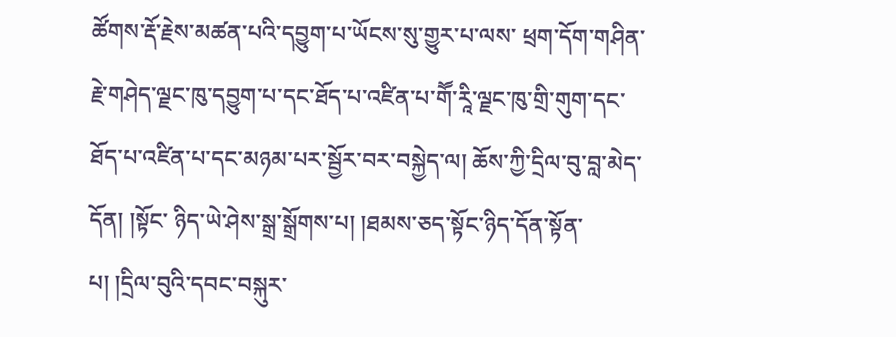ཚོགས་རྡོ་རྗེས་མཚན་པའི་དབྱུག་པ་ཡོངས་སུ་གྱུར་པ་ལས་ ཕྲག་དོག་གཤིན་རྗེ་གཤེད་ལྗང་ཁུ་དབྱུག་པ་དང་ཐོད་པ་འཛིན་པ་གཽ་རཱི་ལྗང་ཁུ་གྲི་གུག་དང་ ཐོད་པ་འཛིན་པ་དང་མཉམ་པར་སྦྱོར་བར་བསྐྱེད་ལ། ཆོས་ཀྱི་དྲིལ་བུ་བླ་མེད་དོན། །སྟོང་ ཉིད་ཡེ་ཤེས་སྒྲ་སྒྲོགས་པ། །ཐམས་ཅད་སྟོང་ཉིད་དོན་སྟོན་པ། །དྲིལ་བུའི་དབང་བསྐུར་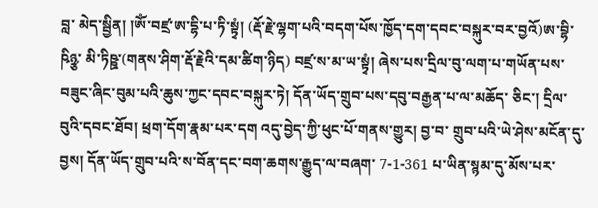བླ་ མེད་སྦྱིན། །ༀ་བཛྲ་ཨ་དྷི་པ་ཏི་སྟྭཾ། (རྡོ་རྗེ་ལྷག་པའི་བདག་པོས་ཁྱོད་དག་དབང་བསྐུར་བར་བྱའོ)ཨ་བྷི་ཥིཉྩ་ མི་ཏིཥྛ་(གནས་ཤིག་རྡོ་རྗེའི་དམ་ཚིག་ཉིད) བཛྲ་ས་མ་ཡ་སྟྭཾ། ཞེས་པས་དྲིལ་བུ་ལག་པ་གཡོན་པས་ བཟུང་ཞིང་བུམ་པའི་ཆུས་ཀྱང་དབང་བསྐུར་ཏེ། དོན་ཡོད་གྲུབ་པས་དབུ་བརྒྱན་པ་ལ་མཆོད་ ཅིང་། དྲིལ་བུའི་དབང་ཐོབ། ཕྲག་དོག་རྣམ་པར་དག འདུ་བྱེད་ཀྱི་ཕུང་པོ་གནས་གྱུར། བྱ་བ་ གྲུབ་པའི་ཡེ་ཤེས་མངོན་དུ་བྱས། དོན་ཡོད་གྲུབ་པའི་ས་བོན་དང་བག་ཆགས་རྒྱུད་ལ་བཞག་ 7-1-361 པ་ཡིན་སྙམ་དུ་མོས་པར་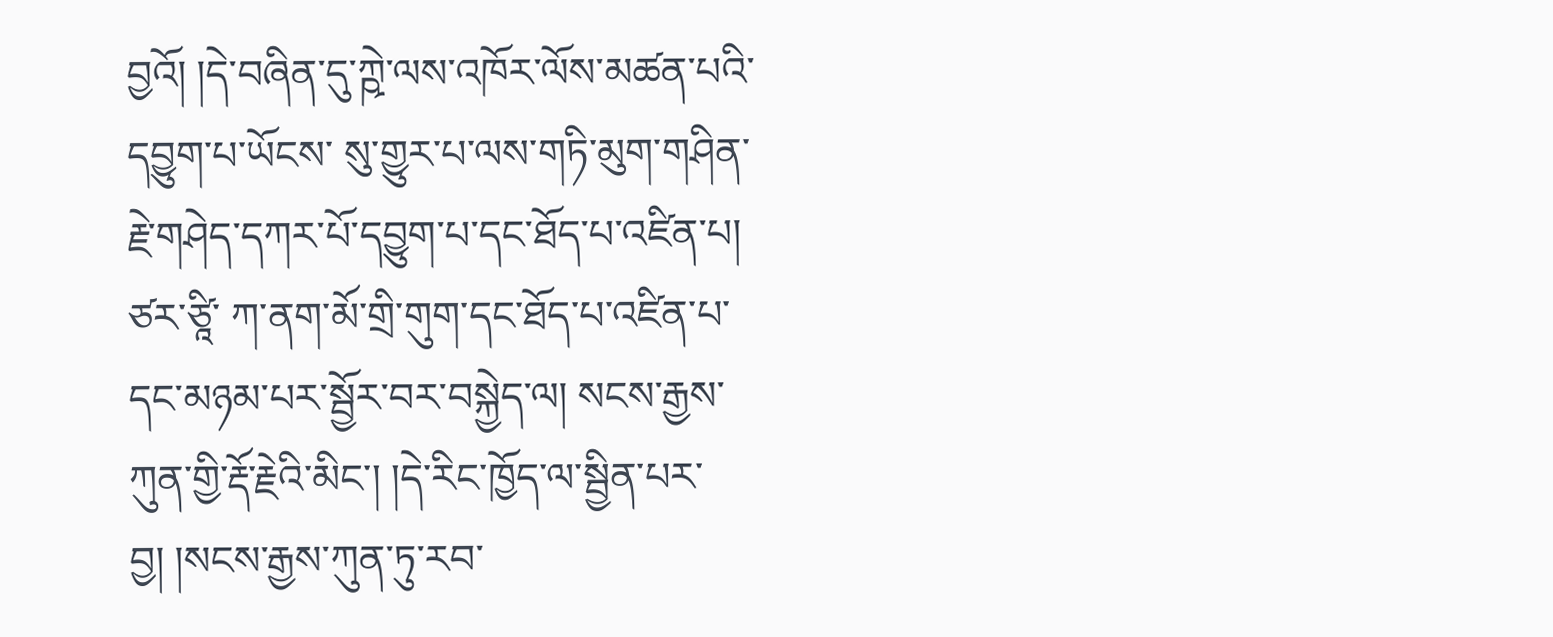བྱའོ། །དེ་བཞིན་དུ་ཀྵེ་ལས་འཁོར་ལོས་མཚན་པའི་དབྱུག་པ་ཡོངས་ སུ་གྱུར་པ་ལས་གཏི་མུག་གཤིན་རྗེ་གཤེད་དཀར་པོ་དབྱུག་པ་དང་ཐོད་པ་འཛིན་པ། ཙར་ཙཱི་ ཀ་ནག་མོ་གྲི་གུག་དང་ཐོད་པ་འཛིན་པ་དང་མཉམ་པར་སྦྱོར་བར་བསྐྱེད་ལ། སངས་རྒྱས་ ཀུན་གྱི་རྡོ་རྗེའི་མིང་། །དེ་རིང་ཁྱོད་ལ་སྦྱིན་པར་བྱ། །སངས་རྒྱས་ཀུན་ཏུ་རབ་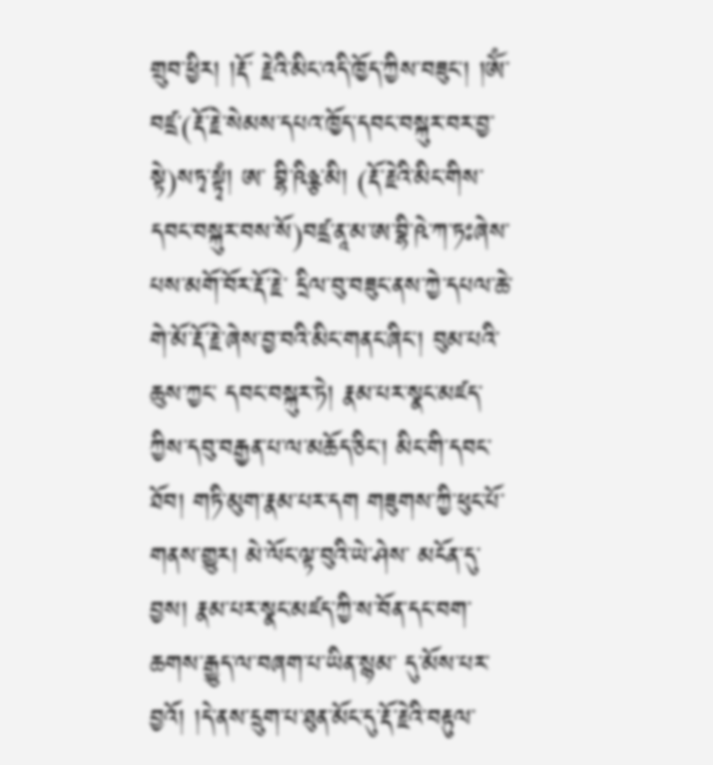གྲུབ་ཕྱིར། །རྡོ་ རྗེའི་མིང་འདི་ཁྱོད་ཀྱིས་བཟུང་། །ༀ་བཛྲ་(རྡོ་རྗེ་སེམས་དཔའ་ཁྱོད་དབང་བསྐུར་བར་བྱ་སྟེ)སཏྭ་སྟྭཾ། ཨ་ བྷི་ཥིཉྩ་མི། (རྡོ་རྗེའི་མིང་གིས་དབང་བསྐུར་བས་སོ)བཛྲ་ནཱ་མ་ཨ་བྷི་ཥེ་ཀ་ཏཿཞེས་པས་མགོ་བོར་རྡོ་རྗེ་ དྲིལ་བུ་བཟུང་ནས་ཀྱེ་དཔལ་ཆེ་གེ་མོ་རྡོ་རྗེ་ཞེས་བྱ་བའི་མིང་གནང་ཞིང་། བུམ་པའི་ཆུས་ཀྱང་ དབང་བསྐུར་ཏེ། རྣམ་པར་སྣང་མཛད་ཀྱིས་དབུ་བརྒྱན་པ་ལ་མཆོད་ཅིང་། མིང་གི་དབང་ ཐོབ། གཏི་མུག་རྣམ་པར་དག གཟུགས་ཀྱི་ཕུང་པོ་གནས་གྱུར། མེ་ལོང་ལྟ་བུའི་ཡེ་ཤེས་ མངོན་དུ་བྱས། རྣམ་པར་སྣང་མཛད་ཀྱི་ས་བོན་དང་བག་ཆགས་རྒྱུད་ལ་བཞག་པ་ཡིན་སྙམ་ དུ་མོས་པར་བྱའོ། །དེ་ནས་དྲུག་པ་ཐུན་མོང་དུ་རྡོ་རྗེའི་བརྟུལ་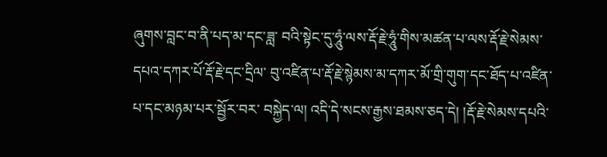ཞུགས་བླང་བ་ནི་པད་མ་དང་ཟླ་ བའི་སྟེང་དུ་ཧཱུཾ་ལས་རྡོ་རྗེ་ཧཱུཾ་གིས་མཚན་པ་ལས་རྡོ་རྗེ་སེམས་དཔའ་དཀར་པོ་རྡོ་རྗེ་དང་དྲིལ་ བུ་འཛིན་པ་རྡོ་རྗེ་སྙེམས་མ་དཀར་མོ་གྲི་གུག་དང་ཐོད་པ་འཛིན་པ་དང་མཉམ་པར་སྦྱོར་བར་ བསྐྱེད་ལ། འདི་དེ་སངས་རྒྱས་ཐམས་ཅད་དེ། །རྡོ་རྗེ་སེམས་དཔའི་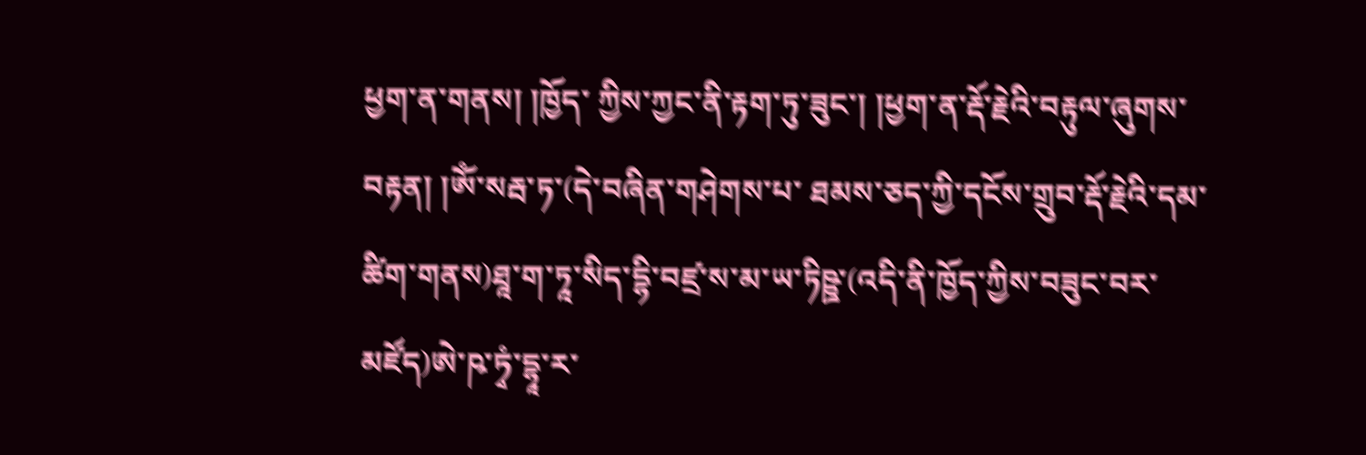ཕྱག་ན་གནས། །ཁྱོད་ ཀྱིས་ཀྱང་ནི་རྟག་ཏུ་ཟུང་། །ཕྱག་ན་རྡོ་རྗེའི་བརྟུལ་ཞུགས་བརྟན། །ༀ་སརྦ་ཏ་(དེ་བཞིན་གཤེགས་པ་ ཐམས་ཅད་ཀྱི་དངོས་གྲུབ་རྡོ་རྗེའི་དམ་ཚིག་གནས)ཐཱ་ག་ཏཱ་སིད་དྷི་བཛྲ་ས་མ་ཡ་ཏིཥྛ་(འདི་ནི་ཁྱོད་ཀྱིས་བཟུང་བར་ མཛོད)ཨེ་ཥ་ཏྭཾ་དྷཱ་ར་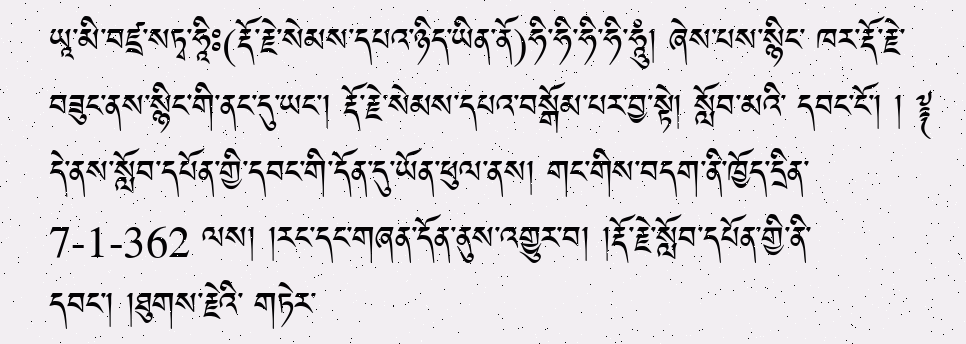ཡཱ་མི་བཛྲ་སཏྭ་ཧཱིཿ(རྡོ་རྗེ་སེམས་དཔའ་ཉིད་ཡིན་ནོ)ཧི་ཧི་ཧི་ཧི་ཧཱུཾ། ཞེས་པས་སྙིང་ ཁར་རྡོ་རྗེ་བཟུང་ནས་སྙིང་གི་ནང་དུ་ཡང་། རྡོ་རྗེ་སེམས་དཔའ་བསྒོམ་པར་བྱ་སྟེ། སློབ་མའི་ དབང་ངོ་། ། ༈ དེ་ནས་སློབ་དཔོན་གྱི་དབང་གི་དོན་དུ་ཡོན་ཕུལ་ནས། གང་གིས་བདག་ནི་ཁྱོད་དྲིན་ 7-1-362 ལས། །རང་དང་གཞན་དོན་ནུས་འགྱུར་བ། །རྡོ་རྗེ་སློབ་དཔོན་གྱི་ནི་དབང་། །ཐུགས་རྗེའི་ གཏེར་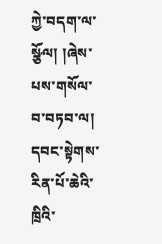ཀྱེ་བདག་ལ་སྩོལ། །ཞེས་པས་གསོལ་བ་བཏབ་ལ། དབང་སྟེགས་རིན་པོ་ཆེའི་ཁྲིའི་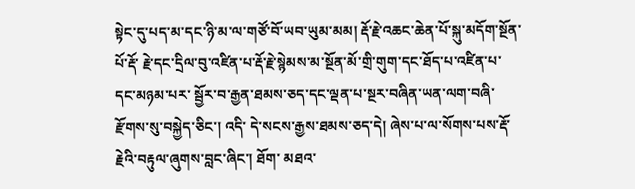སྟེང་དུ་པད་མ་དང་ཉི་མ་ལ་གཙོ་བོ་ཡབ་ཡུམ་མམ། རྡོ་རྗེ་འཆང་ཆེན་པོ་སྐུ་མདོག་སྔོན་པོ་རྡོ་ རྗེ་དང་དྲིལ་བུ་འཛིན་པ་རྡོ་རྗེ་སྙེམས་མ་སྔོན་མོ་གྲི་གུག་དང་ཐོད་པ་འཛིན་པ་དང་མཉམ་པར་ སྦྱོར་བ་རྒྱན་ཐམས་ཅད་དང་ལྡན་པ་སྔར་བཞིན་ཡན་ལག་བཞི་རྫོགས་སུ་བསྐྱེད་ཅིང་། འདི་ དེ་སངས་རྒྱས་ཐམས་ཅད་དེ། ཞེས་པ་ལ་སོགས་པས་རྡོ་རྗེའི་བརྟུལ་ཞུགས་བླང་ཞིང་། ཐོག་ མཐའ་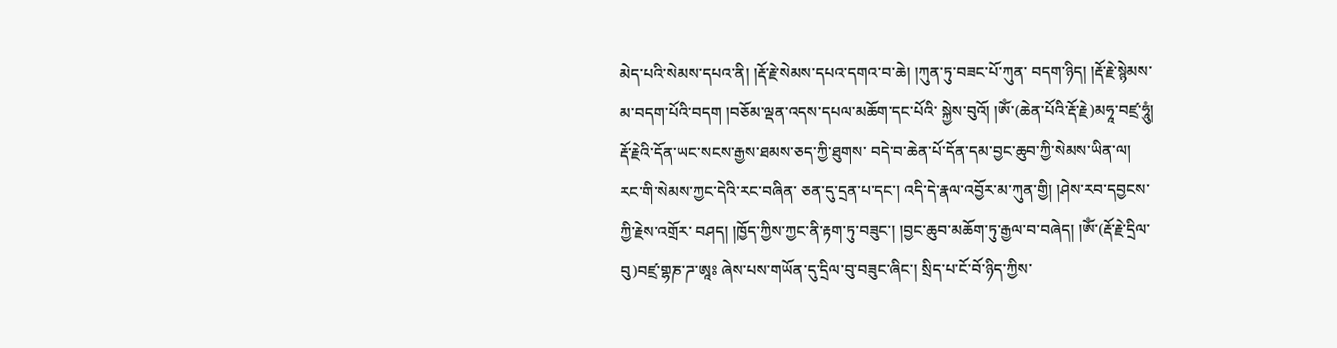མེད་པའི་སེམས་དཔའ་ནི། །རྡོ་རྗེ་སེམས་དཔའ་དགའ་བ་ཆེ། །ཀུན་ཏུ་བཟང་པོ་ཀུན་ བདག་ཉིད། །རྡོ་རྗེ་སྙེམས་མ་བདག་པོའི་བདག །བཅོམ་ལྡན་འདས་དཔལ་མཆོག་དང་པོའི་ སྐྱེས་བུའོ། །ༀ་(ཆེན་པོའི་རྡོ་རྗེ)མཧཱ་བཛྲ་ཧཱུཾ། རྡོ་རྗེའི་དོན་ཡང་སངས་རྒྱས་ཐམས་ཅད་ཀྱི་ཐུགས་ བདེ་བ་ཆེན་པོ་དོན་དམ་བྱང་ཆུབ་ཀྱི་སེམས་ཡིན་ལ། རང་གི་སེམས་ཀྱང་དེའི་རང་བཞིན་ ཅན་དུ་དྲན་པ་དང་། འདི་དེ་རྣལ་འབྱོར་མ་ཀུན་གྱི། །ཤེས་རབ་དབྱངས་ཀྱི་རྗེས་འགྲོར་ བཤད། །ཁྱོད་ཀྱིས་ཀྱང་ནི་རྟག་ཏུ་བཟུང་། །བྱང་ཆུབ་མཆོག་ཏུ་རྒྱལ་བ་བཞེད། །ༀ་(རྡོ་རྗེ་དྲིལ་ བུ)བཛྲ་གྷཎ་ཌ་ཨཱཿ ཞེས་པས་གཡོན་དུ་དྲིལ་བུ་བཟུང་ཞིང་། སྲིད་པ་ངོ་བོ་ཉིད་ཀྱིས་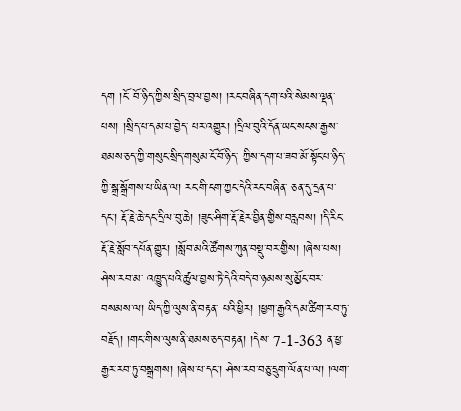དག །ངོ་ བོ་ཉིད་ཀྱིས་སྲིད་བྲལ་བྱས། །རང་བཞིན་དག་པའི་སེམས་ལྡན་པས། །སྲིད་པ་དམ་པ་བྱེད་ པར་འགྱུར། །དྲིལ་བུའི་དོན་ཡང་སངས་རྒྱས་ཐམས་ཅད་ཀྱི་གསུང་སྲིད་གསུམ་ངོ་བོ་ཉིད་ ཀྱིས་དག་པ་ཟབ་མོ་སྟོང་པ་ཉིད་ཀྱི་སྒྲ་སྒྲོགས་པ་ཡིན་ལ། རང་གི་ངག་ཀྱང་དེའི་རང་བཞིན་ ཅན་དུ་དྲན་པ་དང་། རྡོ་རྗེ་ཆེ་དང་དྲིལ་བུ་ཆེ། །ཟུང་ཤིག་རྡོ་རྗེར་བྱིན་གྱིས་བརླབས། །དི་རིང་ རྡོ་རྗེ་སློབ་དཔོན་གྱུར། །སློབ་མའི་ཚོགས་ཀུན་བསྡུ་བར་གྱིས། །ཞེས་པས། ཤེས་རབ་མ་ འཁྱུད་པའི་ཚུལ་བྱས་ཏེ་དེའི་བདེ་བ་ཉམས་སུ་མྱོང་བར་བསམས་ལ། ཡིད་ཀྱི་ལུས་ནི་བརྟན་ པའི་ཕྱིར། །ཕྱག་རྒྱའི་དམ་ཚིག་རབ་ཏུ་བརྗོད། །གང་གིས་ལུས་ནི་ཐམས་ཅད་བརྟན། །དེས་ 7-1-363 ན་ཕྱ་རྒྱར་རབ་ཏུ་བསྒྲགས། །ཞེས་པ་དང་། ཤེས་རབ་བཅུ་དྲུག་ལོན་པ་ལ། །ལག་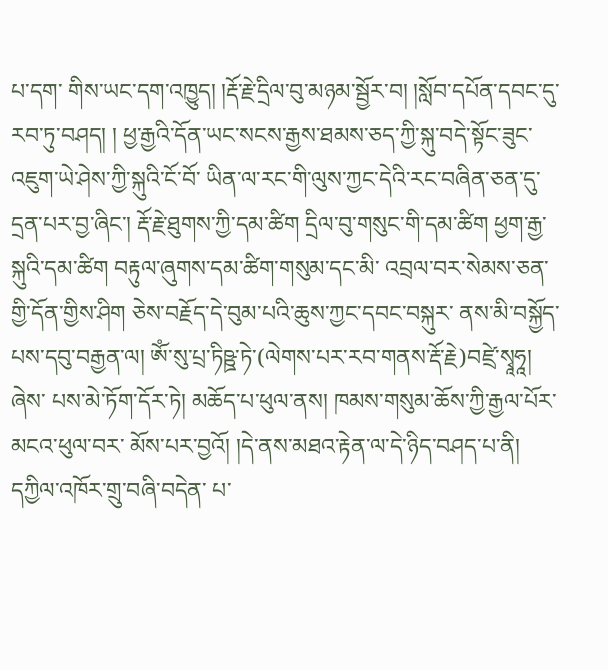པ་དག་ གིས་ཡང་དག་འཁྱུད། །རྡོ་རྗེ་དྲིལ་བུ་མཉམ་སྦྱོར་བ། །སློབ་དཔོན་དབང་དུ་རབ་ཏུ་བཤད། ། ཕྱ་རྒྱའི་དོན་ཡང་སངས་རྒྱས་ཐམས་ཅད་ཀྱི་སྐུ་བདེ་སྟོང་ཟུང་འཇུག་ཡེ་ཤེས་ཀྱི་སྐུའི་ངོ་བོ་ ཡིན་ལ་རང་གི་ལུས་ཀྱང་དེའི་རང་བཞིན་ཅན་དུ་དྲན་པར་བྱ་ཞིང་། རྡོ་རྗེ་ཐུགས་ཀྱི་དམ་ཚིག དྲིལ་བུ་གསུང་གི་དམ་ཚིག ཕྱག་རྒྱ་སྐུའི་དམ་ཚིག བརྟུལ་ཞུགས་དམ་ཚིག་གསུམ་དང་མི་ འབྲལ་བར་སེམས་ཅན་གྱི་དོན་གྱིས་ཤིག ཅེས་བརྗོད་དེ་བུམ་པའི་ཆུས་ཀྱང་དབང་བསྐུར་ ནས་མི་བསྐྱོད་པས་དབུ་བརྒྱན་ལ། ༀ་སུ་པྲ་ཏིཥྛ་ཏེ་(ལེགས་པར་རབ་གནས་རྡོ་རྗེ)བཛྲེ་སྭཱཧཱ། ཞེས་ པས་མེ་ཏོག་དོར་ཏེ། མཆོད་པ་ཕུལ་ནས། ཁམས་གསུམ་ཆོས་ཀྱི་རྒྱལ་པོར་མངའ་ཕུལ་བར་ མོས་པར་བྱའོ། །དེ་ནས་མཐའ་རྟེན་ལ་དེ་ཉིད་བཤད་པ་ནི། དཀྱིལ་འཁོར་གྲུ་བཞི་བདེན་ པ་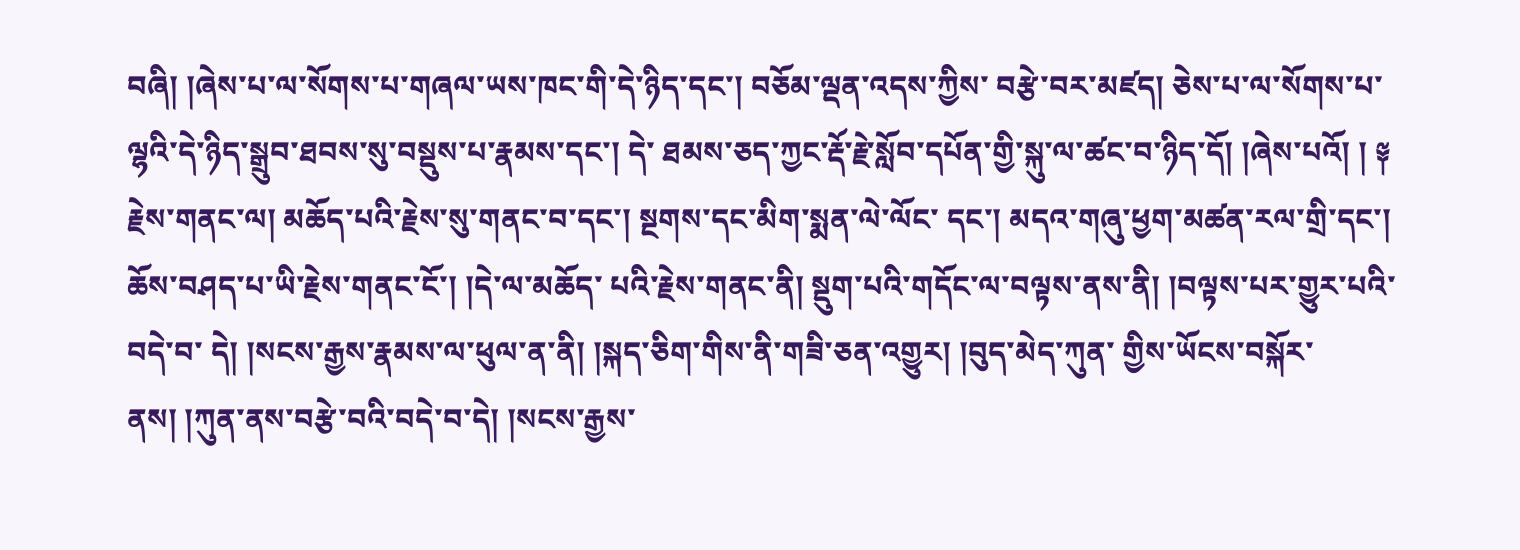བཞི། །ཞེས་པ་ལ་སོགས་པ་གཞལ་ཡས་ཁང་གི་དེ་ཉིད་དང་། བཅོམ་ལྡན་འདས་ཀྱིས་ བརྩེ་བར་མཛད། ཅེས་པ་ལ་སོགས་པ་ལྷའི་དེ་ཉིད་སྒྲུབ་ཐབས་སུ་བསྡུས་པ་རྣམས་དང་། དེ་ ཐམས་ཅད་ཀྱང་རྡོ་རྗེ་སློབ་དཔོན་གྱི་སྐུ་ལ་ཚང་བ་ཉིད་དོ། །ཞེས་པའོ། ། ༈ རྗེས་གནང་ལ། མཆོད་པའི་རྗེས་སུ་གནང་བ་དང་། སྔགས་དང་མིག་སྨན་ལེ་ལོང་ དང་། མདའ་གཞུ་ཕྱག་མཚན་རལ་གྲི་དང་། ཆོས་བཤད་པ་ཡི་རྗེས་གནང་ངོ་། །དེ་ལ་མཆོད་ པའི་རྗེས་གནང་ནི། སྡུག་པའི་གདོང་ལ་བལྟས་ནས་ནི། །བལྟས་པར་གྱུར་པའི་བདེ་བ་ དེ། །སངས་རྒྱས་རྣམས་ལ་ཕུལ་ན་ནི། །སྐད་ཅིག་གིས་ནི་གཟི་ཅན་འགྱུར། །བུད་མེད་ཀུན་ གྱིས་ཡོངས་བསྐོར་ནས། །ཀུན་ནས་བརྩེ་བའི་བདེ་བ་དེ། །སངས་རྒྱས་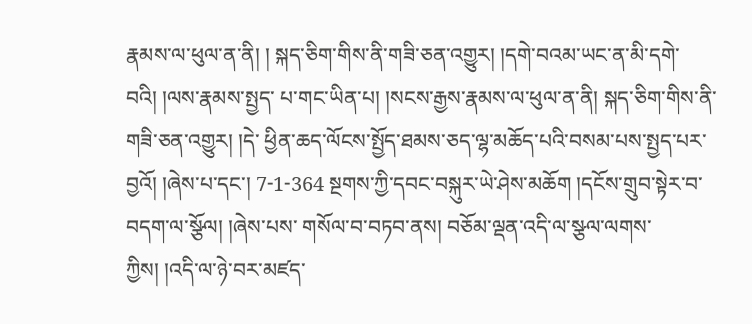རྣམས་ལ་ཕུལ་ན་ནི། ། སྐད་ཅིག་གིས་ནི་གཟི་ཅན་འགྱུར། །དགེ་བའམ་ཡང་ན་མི་དགེ་བའི། །ལས་རྣམས་སྤྱད་ པ་གང་ཡིན་པ། །སངས་རྒྱས་རྣམས་ལ་ཕུལ་ན་ནི། སྐད་ཅིག་གིས་ནི་གཟི་ཅན་འགྱུར། །དེ་ ཕྱིན་ཆད་ལོངས་སྤྱོད་ཐམས་ཅད་ལྷ་མཆོད་པའི་བསམ་པས་སྤྱད་པར་བྱའོ། །ཞེས་པ་དང་། 7-1-364 སྔགས་ཀྱི་དབང་བསྐུར་ཡེ་ཤེས་མཆོག །དངོས་གྲུབ་སྟེར་བ་བདག་ལ་སྩོལ། །ཞེས་པས་ གསོལ་བ་བཏབ་ནས། བཅོམ་ལྡན་འདི་ལ་སྩལ་ལགས་ཀྱིས། །འདི་ལ་ཉེ་བར་མཛད་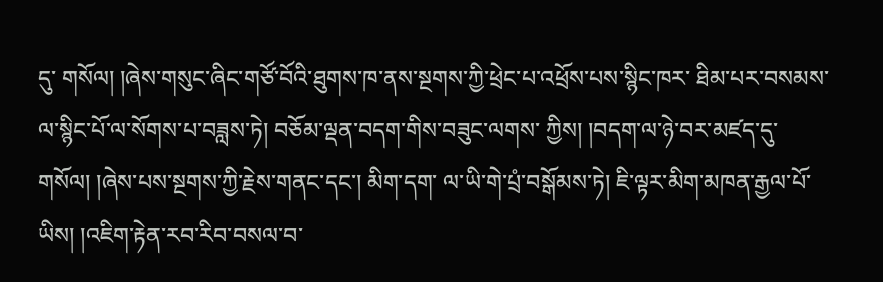དུ་ གསོལ། །ཞེས་གསུང་ཞིང་གཙོ་བོའི་ཐུགས་ཁ་ནས་སྔགས་ཀྱི་ཕྲེང་པ་འཕྲོས་པས་སྙིང་ཁར་ ཐིམ་པར་བསམས་ལ་སྙིང་པོ་ལ་སོགས་པ་བཟླས་ཏེ། བཅོམ་ལྡན་བདག་གིས་བཟུང་ལགས་ ཀྱིས། །བདག་ལ་ཉེ་བར་མཛད་དུ་གསོལ། །ཞེས་པས་སྔགས་ཀྱི་རྗེས་གནང་དང་། མིག་དག་ ལ་ཡི་གེ་པྲཾ་བསྒོམས་ཏེ། ཇི་ལྟར་མིག་མཁན་རྒྱལ་པོ་ཡིས། །འཇིག་རྟེན་རབ་རིབ་བསལ་བ་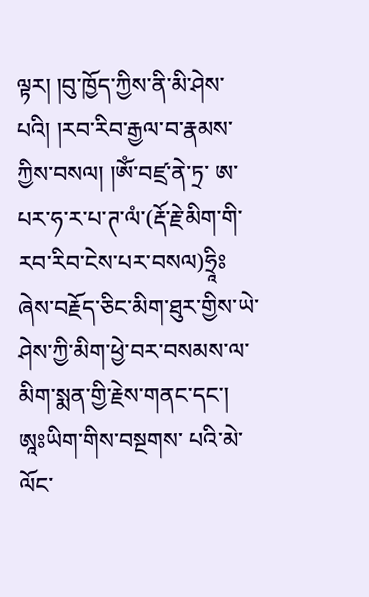ལྟར། །བུ་ཁྱོད་ཀྱིས་ནི་མི་ཤེས་པའི། །རབ་རིབ་རྒྱལ་བ་རྣམས་ཀྱིས་བསལ། །ༀ་བཛྲ་ནེ་ཏྲ་ ཨ་པར་ཧ་ར་པ་ཊ་ལཾ་(རྡོ་རྗེ་མིག་གི་རབ་རིབ་ངེས་པར་བསལ)ཧྲཱིཿ ཞེས་བརྗོད་ཅིང་མིག་ཐུར་གྱིས་ཡེ་ ཤེས་ཀྱི་མིག་ཕྱེ་བར་བསམས་ལ་མིག་སྨན་གྱི་རྗེས་གནང་དང་། ཨཱཿཡིག་གིས་བསྔགས་ པའི་མེ་ལོང་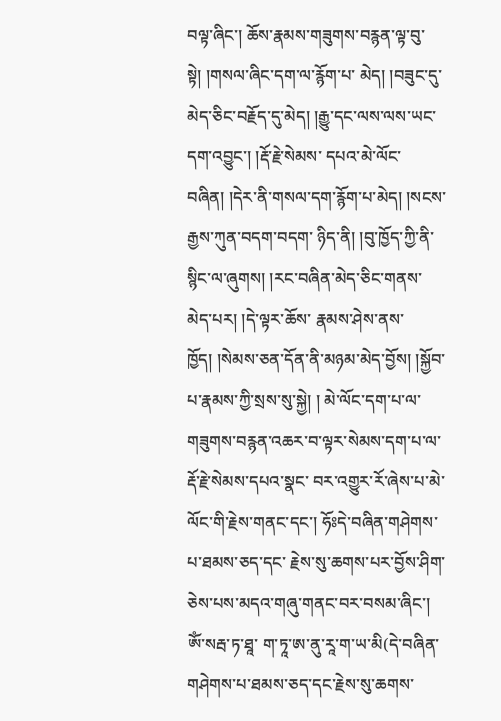བལྟ་ཞིང་། ཆོས་རྣམས་གཟུགས་བརྙན་ལྟ་བུ་སྟེ། །གསལ་ཞིང་དག་ལ་རྙོག་པ་ མེད། །བཟུང་དུ་མེད་ཅིང་བརྗོད་དུ་མེད། །རྒྱུ་དང་ལས་ལས་ཡང་དག་འབྱུང་། །རྡོ་རྗེ་སེམས་ དཔའ་མེ་ལོང་བཞིན། །དེར་ནི་གསལ་དག་རྙོག་པ་མེད། །སངས་རྒྱས་ཀུན་བདག་བདག་ ཉིད་ནི། །བུ་ཁྱོད་ཀྱི་ནི་སྙིང་ལ་ཞུགས། །རང་བཞིན་མེད་ཅིང་གནས་མེད་པར། །དེ་ལྟར་ཆོས་ རྣམས་ཤེས་ནས་ཁྱོད། །སེམས་ཅན་དོན་ནི་མཉམ་མེད་བྱོས། །སྐྱོབ་པ་རྣམས་ཀྱི་སྲས་སུ་སྐྱེ། ། མེ་ལོང་དག་པ་ལ་གཟུགས་བརྙན་འཆར་བ་ལྟར་སེམས་དག་པ་ལ་རྡོ་རྗེ་སེམས་དཔའ་སྣང་ བར་འགྱུར་རོ་ཞེས་པ་མེ་ལོང་གི་རྗེས་གནང་དང་། ཧོཿདེ་བཞིན་གཤེགས་པ་ཐམས་ཅད་དང་ རྗེས་སུ་ཆགས་པར་བྱོས་ཤིག་ཅེས་པས་མདའ་གཞུ་གནང་བར་བསམ་ཞིང་། ༀ་སརྦ་ཏ་ཐཱ་ ག་ཏཱ་ཨ་ནུ་རཱ་ག་ཡ་མི(དེ་བཞིན་གཤེགས་པ་ཐམས་ཅད་དང་རྗེས་སུ་ཆགས་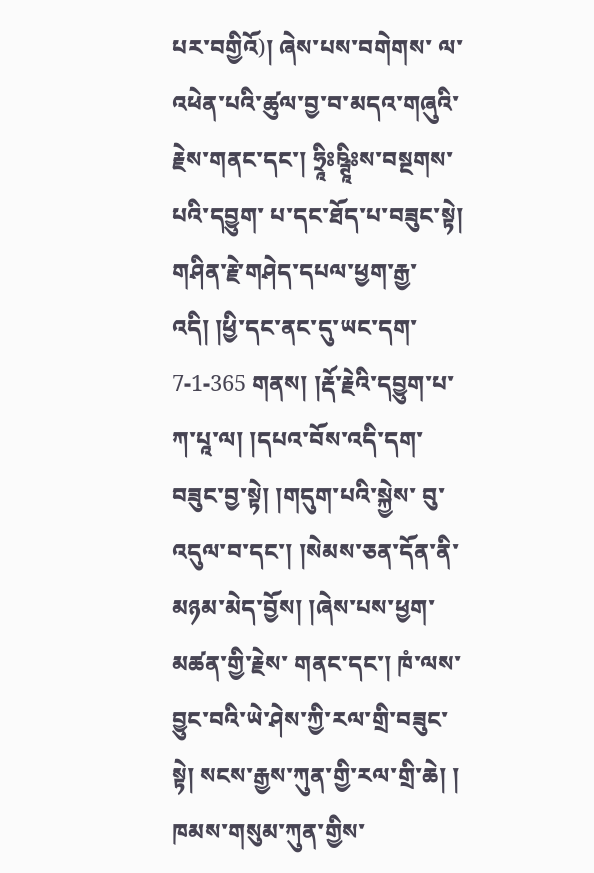པར་བགྱིའོ)། ཞེས་པས་བགེགས་ ལ་འཕེན་པའི་ཚུལ་བྱ་བ་མདའ་གཞུའི་རྗེས་གནང་དང་། ཧྲཱིཿཥྚཱིཿས་བསྔགས་པའི་དབྱུག་ པ་དང་ཐོད་པ་བཟུང་སྟེ། གཤིན་རྗེ་གཤེད་དཔལ་ཕྱག་རྒྱ་འདི། །ཕྱི་དང་ནང་དུ་ཡང་དག་ 7-1-365 གནས། །རྡོ་རྗེའི་དབྱུག་པ་ཀ་པཱ་ལ། །དཔའ་བོས་འདི་དག་བཟུང་བྱ་སྟེ། །གདུག་པའི་སྐྱེས་ བུ་འདུལ་བ་དང་། །སེམས་ཅན་དོན་ནི་མཉམ་མེད་བྱོས། །ཞེས་པས་ཕྱག་མཚན་གྱི་རྗེས་ གནང་དང་། ཁཾ་ལས་བྱུང་བའི་ཡེ་ཤེས་ཀྱི་རལ་གྲི་བཟུང་སྟེ། སངས་རྒྱས་ཀུན་གྱི་རལ་གྲི་ཆེ། ། ཁམས་གསུམ་ཀུན་གྱིས་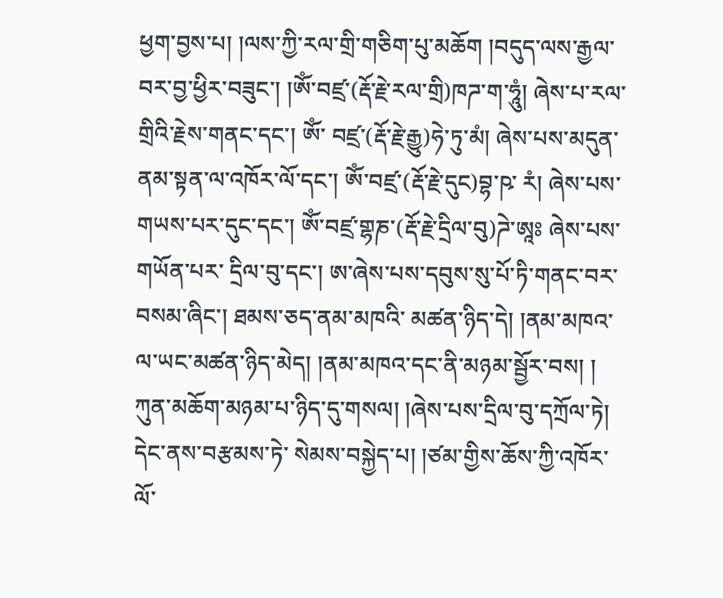ཕྱག་བྱས་པ། །ལས་ཀྱི་རལ་གྲི་གཅིག་པུ་མཆོག །བདུད་ལས་རྒྱལ་ བར་བྱ་ཕྱིར་བཟུང་། །ༀ་བཛྲ་(རྡོ་རྗེ་རལ་གྲི)ཁཌ་ག་ཧཱུཾ། ཞེས་པ་རལ་གྲིའི་རྗེས་གནང་དང་། ༀ་ བཛྲ་(རྡོ་རྗེ་རྒྱུ)ཧེ་ཏུ་མཾ། ཞེས་པས་མདུན་ནམ་སྟན་ལ་འཁོར་ལོ་དང་། ༀ་བཛྲ་(རྡོ་རྗེ་དུང)བྷ་ཥ་ རཾ། ཞེས་པས་གཡས་པར་དུང་དང་། ༀ་བཛྲ་གྷཎ་(རྡོ་རྗེ་དྲིལ་བུ)ཌེ་ཨཱཿ ཞེས་པས་གཡོན་པར་ དྲིལ་བུ་དང་། ཨ་ཞེས་པས་དབུས་སུ་པོ་ཏི་གནང་བར་བསམ་ཞིང་། ཐམས་ཅད་ནམ་མཁའི་ མཚན་ཉིད་དེ། །ནམ་མཁའ་ལ་ཡང་མཚན་ཉིད་མེད། །ནམ་མཁའ་དང་ནི་མཉམ་སྦྱོར་བས། ། ཀུན་མཆོག་མཉམ་པ་ཉིད་དུ་གསལ། །ཞེས་པས་དྲིལ་བུ་དཀྲོལ་ཏེ། དེང་ནས་བརྩམས་ཏེ་ སེམས་བསྐྱེད་པ། །ཙམ་གྱིས་ཆོས་ཀྱི་འཁོར་ལོ་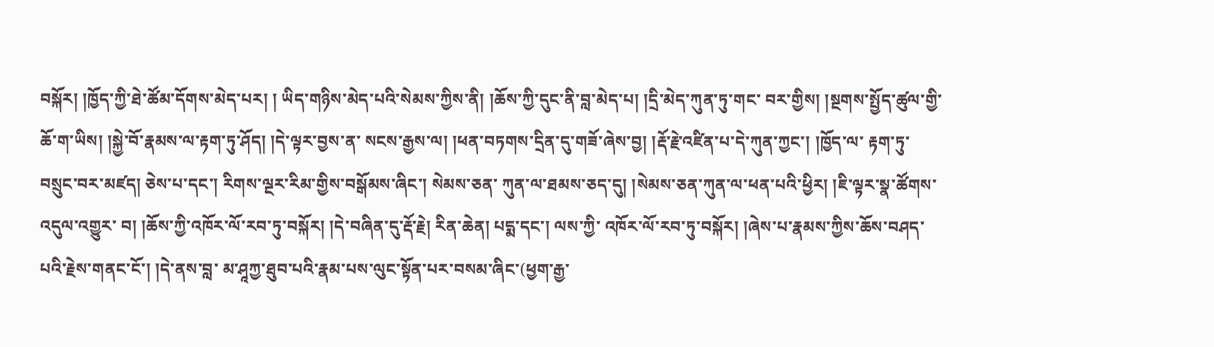བསྐོར། །ཁྱོད་ཀྱི་ཐེ་ཚོམ་དོགས་མེད་པར། ། ཡིད་གཉིས་མེད་པའི་སེམས་ཀྱིས་ནི། །ཆོས་ཀྱི་དུང་ནི་བླ་མེད་པ། །དྲི་མེད་ཀུན་ཏུ་གང་ བར་གྱིས། །སྔགས་སྤྱོད་ཚུལ་གྱི་ཆོ་ག་ཡིས། །སྐྱེ་བོ་རྣམས་ལ་རྟག་ཏུ་ཤོད། །དེ་ལྟར་བྱས་ན་ སངས་རྒྱས་ལ། །ཕན་བཏགས་དྲིན་དུ་གཟོ་ཞེས་བྱ། །རྡོ་རྗེ་འཛིན་པ་དེ་ཀུན་ཀྱང་། །ཁྱོད་ལ་ རྟག་ཏུ་བསྲུང་བར་མཛད། ཅེས་པ་དང་། རིགས་ལྔར་རིམ་གྱིས་བསྒོམས་ཞིང་། སེམས་ཅན་ ཀུན་ལ་ཐམས་ཅད་དུ། །སེམས་ཅན་ཀུན་ལ་ཕན་པའི་ཕྱིར། །ཇི་ལྟར་སྣ་ཚོགས་འདུལ་འགྱུར་ བ། །ཆོས་ཀྱི་འཁོར་ལོ་རབ་ཏུ་བསྐོར། །དེ་བཞིན་དུ་རྡོ་རྗེ། རིན་ཆེན། པདྨ་དང་། ལས་ཀྱི་ འཁོར་ལོ་རབ་ཏུ་བསྐོར། །ཞེས་པ་རྣམས་ཀྱིས་ཆོས་བཤད་པའི་རྗེས་གནང་ངོ་། །དེ་ནས་བླ་ མ་ཤཱཀྱ་ཐུབ་པའི་རྣམ་པས་ལུང་སྟོན་པར་བསམ་ཞིང་(ཕྱག་རྒྱ་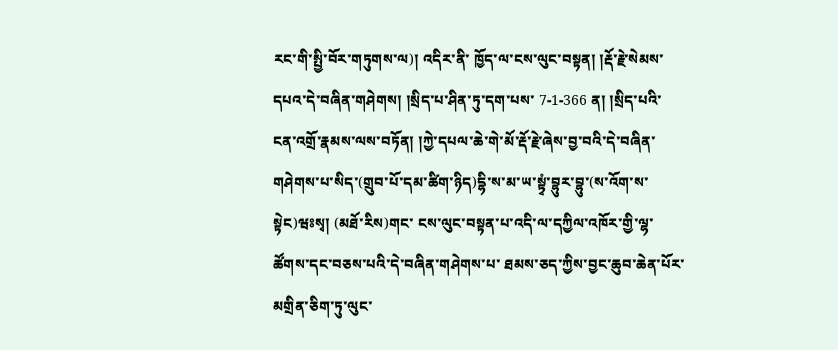རང་གི་སྤྱི་བོར་གཏུགས་ལ)། འདིར་ནི་ ཁྱོད་ལ་ངས་ལུང་བསྟན། །རྡོ་རྗེ་སེམས་དཔའ་དེ་བཞིན་གཤེགས། །སྲིད་པ་ཤིན་ཏུ་དག་པས་ 7-1-366 ན། །སྲིད་པའི་ངན་འགྲོ་རྣམས་ལས་བཏོན། །ཀྱེ་དཔལ་ཆེ་གེ་མོ་རྡོ་རྗེ་ཞེས་བྱ་བའི་དེ་བཞིན་ གཤེགས་པ་སིད་(གྲུབ་པོ་དམ་ཚིག་ཉིད)དྷི་ས་མ་ཡ་སྟྭཾ་བྷུར་བྷུ་(ས་འོག་ས་སྟེང)ཝཿསྭ། (མཐོ་རིས)གང་ ངས་ལུང་བསྟན་པ་འདི་ལ་དཀྱིལ་འཁོར་གྱི་ལྷ་ཚོགས་དང་བཅས་པའི་དེ་བཞིན་གཤེགས་པ་ ཐམས་ཅད་ཀྱིས་བྱང་ཆུབ་ཆེན་པོར་མགྲིན་ཅིག་ཏུ་ལུང་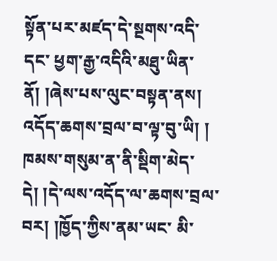སྟོན་པར་མཛད་དེ་སྔགས་འདི་དང་ ཕྱག་རྒྱ་འདིའི་མཐུ་ཡིན་ནོ། །ཞེས་པས་ལུང་བསྟན་ནས། འདོད་ཆགས་བྲལ་བ་ལྟ་བུ་ཡི། ། ཁམས་གསུམ་ན་ནི་སྡིག་མེད་དེ། །དེ་ལས་འདོད་ལ་ཆགས་བྲལ་བར། །ཁྱོད་ཀྱིས་ནམ་ཡང་ མི་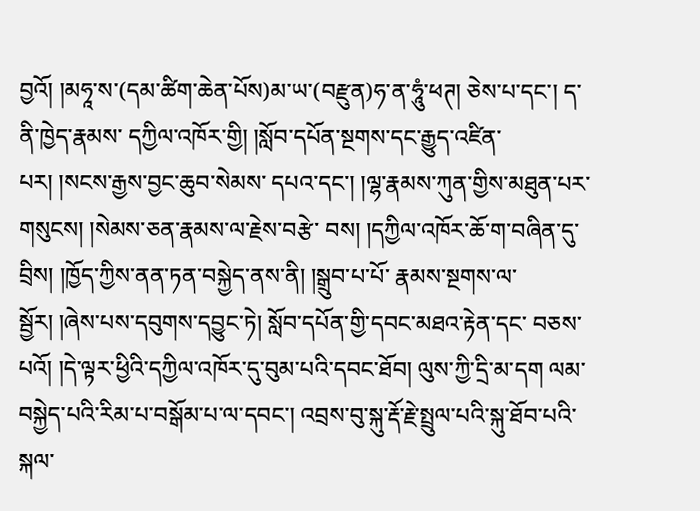བྱའོ། །མཧཱ་ས་(དམ་ཚིག་ཆེན་པོས)མ་ཡ་(བརྫུན)ཧ་ན་ཧཱུཾ་ཕཊ། ཅེས་པ་དང་། ད་ནི་ཁྱེད་རྣམས་ དཀྱིལ་འཁོར་གྱི། །སློབ་དཔོན་སྔགས་དང་རྒྱུད་འཛིན་པར། །སངས་རྒྱས་བྱང་ཆུབ་སེམས་ དཔའ་དང་། །ལྷ་རྣམས་ཀུན་གྱིས་མཐུན་པར་གསུངས། །སེམས་ཅན་རྣམས་ལ་རྗེས་བརྩེ་ བས། །དཀྱིལ་འཁོར་ཆོ་ག་བཞིན་དུ་བྲིས། །ཁྱོད་ཀྱིས་ནན་ཏན་བསྐྱེད་ནས་ནི། །སྒྲུབ་པ་པོ་ རྣམས་སྔགས་ལ་སྦྱོར། །ཞེས་པས་དབུགས་དབྱུང་ཏེ། སློབ་དཔོན་གྱི་དབང་མཐའ་རྟེན་དང་ བཅས་པའོ། །དེ་ལྟར་ཕྱིའི་དཀྱིལ་འཁོར་དུ་བུམ་པའི་དབང་ཐོབ། ལུས་ཀྱི་དྲི་མ་དག ལམ་ བསྐྱེད་པའི་རིམ་པ་བསྒོམ་པ་ལ་དབང་། འབྲས་བུ་སྐུ་རྡོ་རྗེ་སྤྲུལ་པའི་སྐུ་ཐོབ་པའི་སྐལ་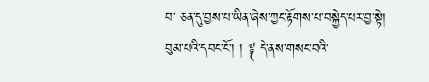བ་ ཅན་དུ་བྱས་པ་ཡིན་ཞེས་ཀྱང་རྟོགས་པ་བསྐྱེད་པར་བྱ་སྟེ། བུམ་པའི་དབང་ངོ་། ། ༈ དེ་ནས་གསང་བའི་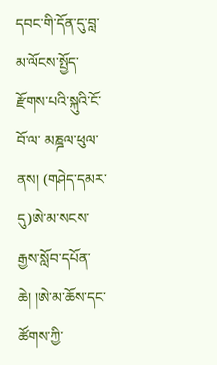དབང་གི་དོན་དུ་བླ་མ་ལོངས་སྤྱོད་རྫོགས་པའི་སྐུའི་ངོ་བོ་ལ་ མཎྜལ་ཕུལ་ནས། (གཤེད་དམར་དུ)ཨེ་མ་སངས་རྒྱས་སློབ་དཔོན་ཆེ། །ཨེ་མ་ཆོས་དང་ཚོགས་ཀྱི་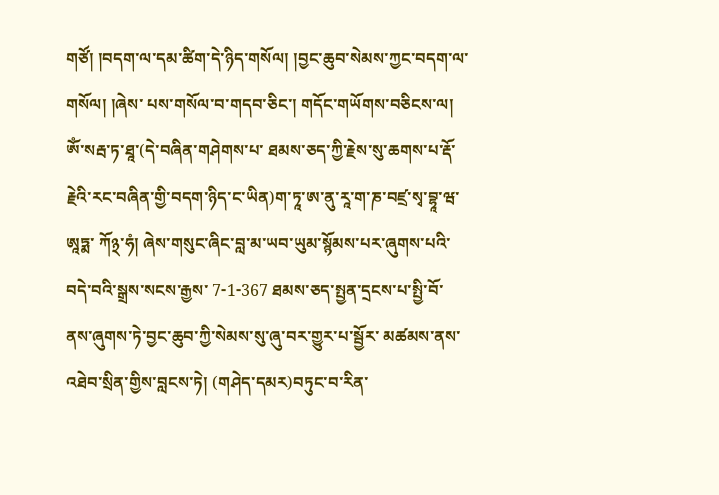གཙོ། །བདག་ལ་དམ་ཚིག་དེ་ཉིད་གསོལ། །བྱང་ཆུབ་སེམས་ཀྱང་བདག་ལ་གསོལ། །ཞེས་ པས་གསོལ་བ་གདབ་ཅིང་། གདོང་གཡོགས་བཅིངས་ལ། ༀ་སརྦ་ཏ་ཐཱ་(དེ་བཞིན་གཤེགས་པ་ ཐམས་ཅད་ཀྱི་རྗེས་སུ་ཆགས་པ་རྡོ་རྗེའི་རང་བཞིན་གྱི་བདག་ཉིད་ང་ཡིན)ག་ཏཱ་ཨ་ནུ་རཱ་ག་ཎ་བཛྲ་སྭ་བྷཱ་ཝ་ཨཱཏྨ་ ཀོ྅་ཧཾ། ཞེས་གསུང་ཞིང་བླ་མ་ཡབ་ཡུམ་སྙོམས་པར་ཞུགས་པའི་བདེ་བའི་སྒྲས་སངས་རྒྱས་ 7-1-367 ཐམས་ཅད་སྤྱན་དྲངས་པ་སྤྱི་བོ་ནས་ཞུགས་ཏེ་བྱང་ཆུབ་ཀྱི་སེམས་སུ་ཞུ་བར་གྱུར་པ་སྦྱོར་ མཚམས་ནས་འཐེབ་སྲིན་གྱིས་བླངས་ཏེ། (གཤེད་དམར)བཏུང་བ་རིན་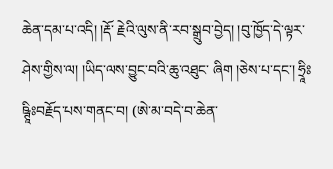ཆེན་དམ་པ་འདི། །རྡོ་ རྗེའི་ལུས་ནི་རབ་སྒྲུབ་བྱེད། །བུ་ཁྱོད་དེ་ལྟར་ཤེས་གྱིས་ལ། །ཡིད་ལས་བྱུང་བའི་ཆུ་འཐུང་ ཞིག །ཅེས་པ་དང་། ཧྲཱིཿཥྚཱིཿབརྗོད་པས་གནང་བ། (ཨེ་མ་བདེ་བ་ཆེན་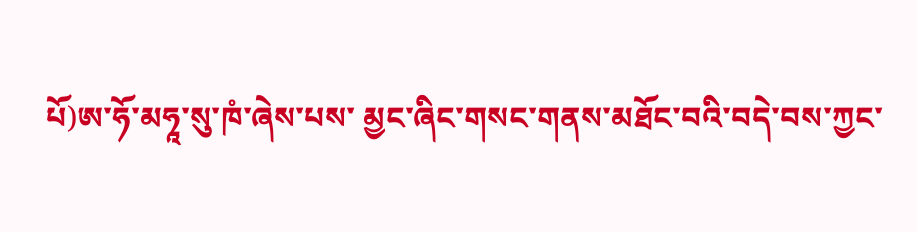པོ)ཨ་ཧོ་མཧཱ་སུ་ཁཾ་ཞེས་པས་ མྱང་ཞིང་གསང་གནས་མཐོང་བའི་བདེ་བས་ཀྱང་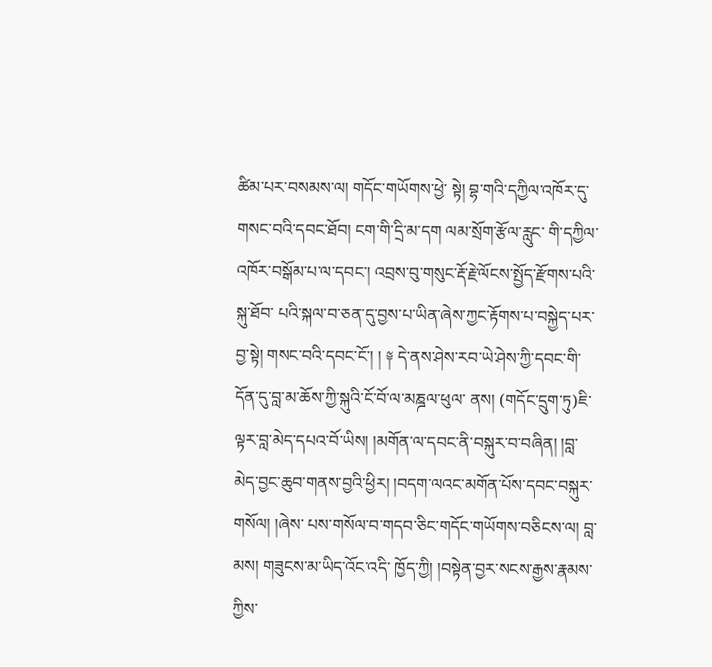ཚིམ་པར་བསམས་ལ། གདོང་གཡོགས་ཕྱེ་ སྟེ། བྷ་གའི་དཀྱིལ་འཁོར་དུ་གསང་བའི་དབང་ཐོབ། ངག་གི་དྲི་མ་དག ལམ་སྲོག་རྩོལ་རླུང་ གི་དཀྱིལ་འཁོར་བསྒོམ་པ་ལ་དབང་། འབྲས་བུ་གསུང་རྡོ་རྗེ་ལོངས་སྤྱོད་རྫོགས་པའི་སྐུ་ཐོབ་ པའི་སྐལ་བ་ཅན་དུ་བྱས་པ་ཡིན་ཞེས་ཀྱང་རྟོགས་པ་བསྐྱེད་པར་བྱ་སྟེ། གསང་བའི་དབང་ངོ་། ། ༈ དེ་ནས་ཤེས་རབ་ཡེ་ཤེས་ཀྱི་དབང་གི་དོན་དུ་བླ་མ་ཆོས་ཀྱི་སྐུའི་ངོ་བོ་ལ་མཎྜལ་ཕུལ་ ནས། (གདོང་དྲུག་ཏུ)ཇི་ལྟར་བླ་མེད་དཔའ་བོ་ཡིས། །མགོན་ལ་དབང་ནི་བསྐུར་བ་བཞིན། །བླ་ མེད་བྱང་ཆུབ་གནས་བྱའི་ཕྱིར། །བདག་ལའང་མགོན་པོས་དབང་བསྐུར་གསོལ། །ཞེས་ པས་གསོལ་བ་གདབ་ཅིང་གདོང་གཡོགས་བཅིངས་ལ། བླ་མས། གཟུངས་མ་ཡིད་འོང་འདི་ ཁྱོད་ཀྱི། །བསྟེན་བྱར་སངས་རྒྱས་རྣམས་ཀྱིས་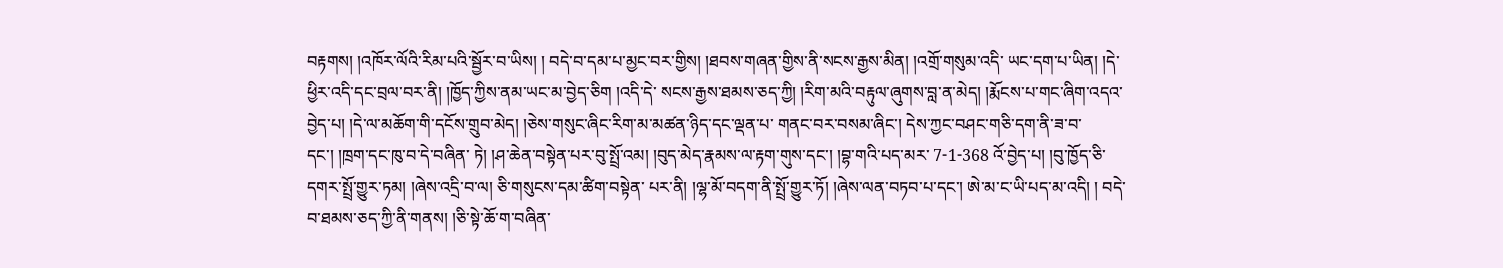བརྟགས། །འཁོར་ལོའི་རིམ་པའི་སྦྱོར་བ་ཡིས། ། བདེ་བ་དམ་པ་མྱང་བར་གྱིས། །ཐབས་གཞན་གྱིས་ནི་སངས་རྒྱས་མིན། །འགྲོ་གསུམ་འདི་ ཡང་དག་པ་ཡིན། །དེ་ཕྱིར་འདི་དང་བྲལ་བར་ནི། །ཁྱོད་ཀྱིས་ནམ་ཡང་མ་བྱེད་ཅིག །འདི་དེ་ སངས་རྒྱས་ཐམས་ཅད་ཀྱི། །རིག་མའི་བརྟུལ་ཞུགས་བླ་ན་མེད། །རྨོངས་པ་གང་ཞིག་འདའ་ བྱེད་པ། །དེ་ལ་མཆོག་གི་དངོས་གྲུབ་མེད། །ཅེས་གསུང་ཞིང་རིག་མ་མཚན་ཉིད་དང་ལྡན་པ་ གནང་བར་བསམ་ཞིང་། དེས་ཀྱང་བཤང་གཅི་དག་ནི་ཟ་བ་དང་། །ཁྲག་དང་ཁུ་བ་དེ་བཞིན་ ཏེ། །ཤ་ཆེན་བསྟེན་པར་བུ་སྤྲོ་འམ། །བུད་མེད་རྣམས་ལ་རྟག་གུས་དང་། །བྷ་གའི་པད་མར་ 7-1-368 འོ་བྱེད་པ། །བུ་ཁྱོད་ཅི་དགར་སྤྲོ་གྱུར་ཏམ། །ཞེས་འདྲི་བ་ལ། ཅི་གསུངས་དམ་ཚིག་བསྟེན་ པར་ནི། །ལྷ་མོ་བདག་ནི་སྤྲོ་གྱུར་ཏོ། །ཞེས་ལན་བཏབ་པ་དང་། ཨེ་མ་ང་ཡི་པད་མ་འདི། ། བདེ་བ་ཐམས་ཅད་ཀྱི་ནི་གནས། །ཅི་སྟེ་ཆོ་ག་བཞིན་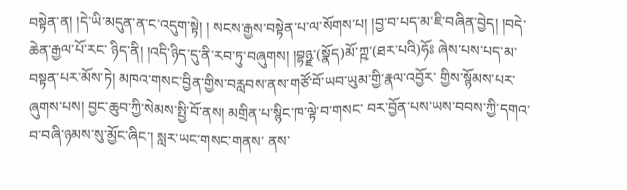བསྟེན་ན། །དེ་ཡི་མདུན་ན་ང་འདུག་སྟེ། ། སངས་རྒྱས་བསྟེན་པ་ལ་སོགས་པ། །བྱ་བ་པད་མ་ཇི་བཞིན་བྱེད། །བདེ་ཆེན་རྒྱལ་པོ་རང་ ཉིད་ནི། །འདི་ཉིད་དུ་ནི་རབ་ཏུ་བཞུགས། །བྷཉྫ་(སྣོད)མོ་ཀྵ་(ཐར་པའི)ཧོཿ ཞེས་པས་པད་མ་ བསྟན་པར་མོས་ཏེ། མཁའ་གསང་བྱིན་གྱིས་བརླབས་ནས་གཙོ་བོ་ཡབ་ཡུམ་གྱི་རྣལ་འབྱོར་ གྱིས་སྙོམས་པར་ཞུགས་པས། བྱང་ཆུབ་ཀྱི་སེམས་སྤྱི་བོ་ནས། མགྲིན་པ་སྙིང་ཁ་ལྟེ་བ་གསང་ བར་བྱོན་པས་ཡས་བབས་ཀྱི་དགའ་བ་བཞི་ཉམས་སུ་མྱོང་ཞིང་། སླར་ཡང་གསང་གནས་ ནས་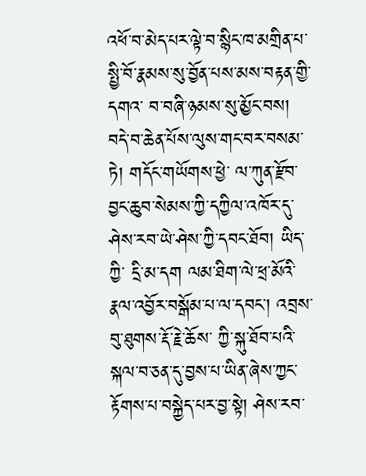འཕོ་བ་མེད་པར་ལྟེ་བ་སྙིང་ཁ་མགྲིན་པ་སྤྱི་བོ་རྣམས་སུ་བྱོན་པས་མས་བརྟན་གྱི་དགའ་ བ་བཞི་ཉམས་སུ་མྱོང་བས། བདེ་བ་ཆེན་པོས་ལུས་གང་བར་བསམ་ཏེ། གདོང་གཡོགས་ཕྱེ་ ལ་ཀུན་རྫོབ་བྱང་ཆུབ་སེམས་ཀྱི་དཀྱིལ་འཁོར་དུ་ཤེས་རབ་ཡེ་ཤེས་ཀྱི་དབང་ཐོབ། ཡིད་ཀྱི་ དྲི་མ་དག ལམ་ཐིག་ལེ་ཕྲ་མོའི་རྣལ་འབྱོར་བསྒོམ་པ་ལ་དབང་། འབྲས་བུ་ཐུགས་རྡོ་རྗེ་ཆོས་ ཀྱི་སྐུ་ཐོབ་པའི་སྐལ་བ་ཅན་དུ་བྱས་པ་ཡིན་ཞེས་ཀྱང་རྟོགས་པ་བསྐྱེད་པར་བྱ་སྟེ། ཤེས་རབ་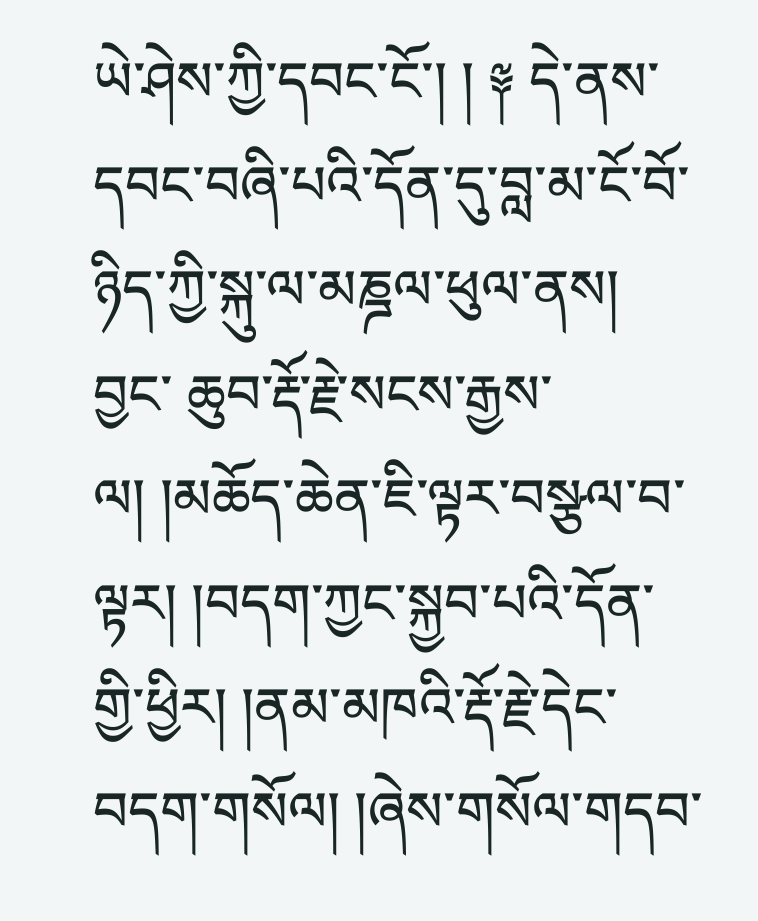ཡེ་ཤེས་ཀྱི་དབང་ངོ་། ། ༈ དེ་ནས་དབང་བཞི་པའི་དོན་དུ་བླ་མ་ངོ་བོ་ཉིད་ཀྱི་སྐུ་ལ་མཎྜལ་ཕུལ་ནས། བྱང་ ཆུབ་རྡོ་རྗེ་སངས་རྒྱས་ལ། །མཆོད་ཆེན་ཇི་ལྟར་བསྩལ་བ་ལྟར། །བདག་ཀྱང་སྐྱབ་པའི་དོན་ གྱི་ཕྱིར། །ནམ་མཁའི་རྡོ་རྗེ་དེང་བདག་གསོལ། །ཞེས་གསོལ་གདབ་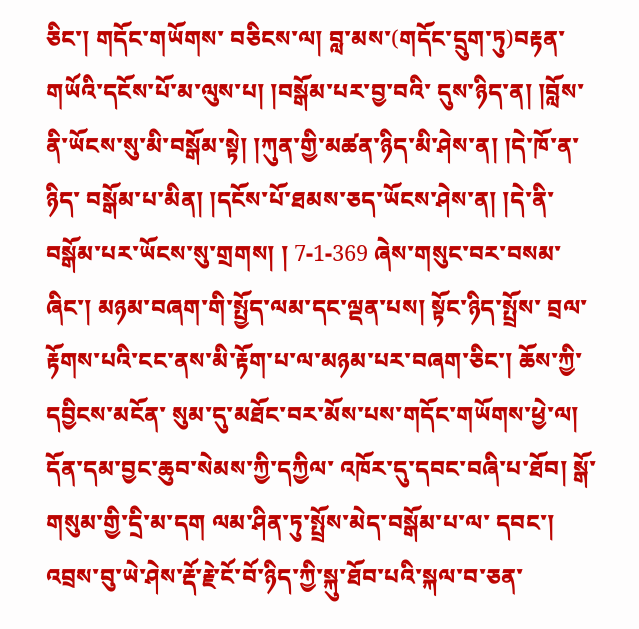ཅིང་། གདོང་གཡོགས་ བཅིངས་ལ། བླ་མས་(གདོང་དྲུག་ཏུ)བརྟན་གཡོའི་དངོས་པོ་མ་ལུས་པ། །བསྒོམ་པར་བྱ་བའི་ དུས་ཉིད་ན། །བློས་ནི་ཡོངས་སུ་མི་བསྒོམ་སྟེ། །ཀུན་གྱི་མཚན་ཉིད་མི་ཤེས་ན། །དེ་ཁོ་ན་ཉིད་ བསྒོམ་པ་མིན། །དངོས་པོ་ཐམས་ཅད་ཡོངས་ཤེས་ན། །དེ་ནི་བསྒོམ་པར་ཡོངས་སུ་གྲགས། ། 7-1-369 ཞེས་གསུང་བར་བསམ་ཞིང་། མཉམ་བཞག་གི་སྤྱོད་ལམ་དང་ལྡན་པས། སྟོང་ཉིད་སྤྲོས་ བྲལ་རྟོགས་པའི་ངང་ནས་མི་རྟོག་པ་ལ་མཉམ་པར་བཞག་ཅིང་། ཆོས་ཀྱི་དབྱིངས་མངོན་ སུམ་དུ་མཐོང་བར་མོས་པས་གདོང་གཡོགས་ཕྱེ་ལ། དོན་དམ་བྱང་ཆུབ་སེམས་ཀྱི་དཀྱིལ་ འཁོར་དུ་དབང་བཞི་པ་ཐོབ། སྒོ་གསུམ་གྱི་དྲི་མ་དག ལམ་ཤིན་ཏུ་སྤྲོས་མེད་བསྒོམ་པ་ལ་ དབང་། འབྲས་བུ་ཡེ་ཤེས་རྡོ་རྗེ་ངོ་བོ་ཉིད་ཀྱི་སྐུ་ཐོབ་པའི་སྐལ་བ་ཅན་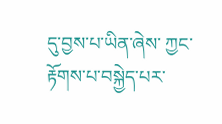དུ་བྱས་པ་ཡིན་ཞེས་ ཀྱང་རྟོགས་པ་བསྐྱེད་པར་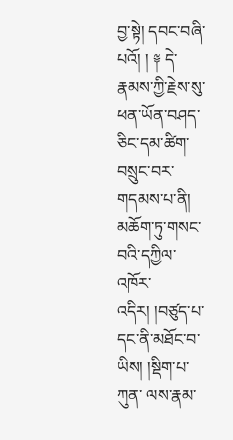བྱ་སྟེ། དབང་བཞི་པའོ། ། ༈ དེ་རྣམས་ཀྱི་རྗེས་སུ་ཕན་ཡོན་བཤད་ཅིང་དམ་ཚིག་བསྲུང་བར་གདམས་པ་ནི། མཆོག་ཏུ་གསང་བའི་དཀྱིལ་འཁོར་འདིར། །བཙུད་པ་དང་ནི་མཐོང་བ་ཡིས། །སྡིག་པ་ཀུན་ ལས་རྣམ་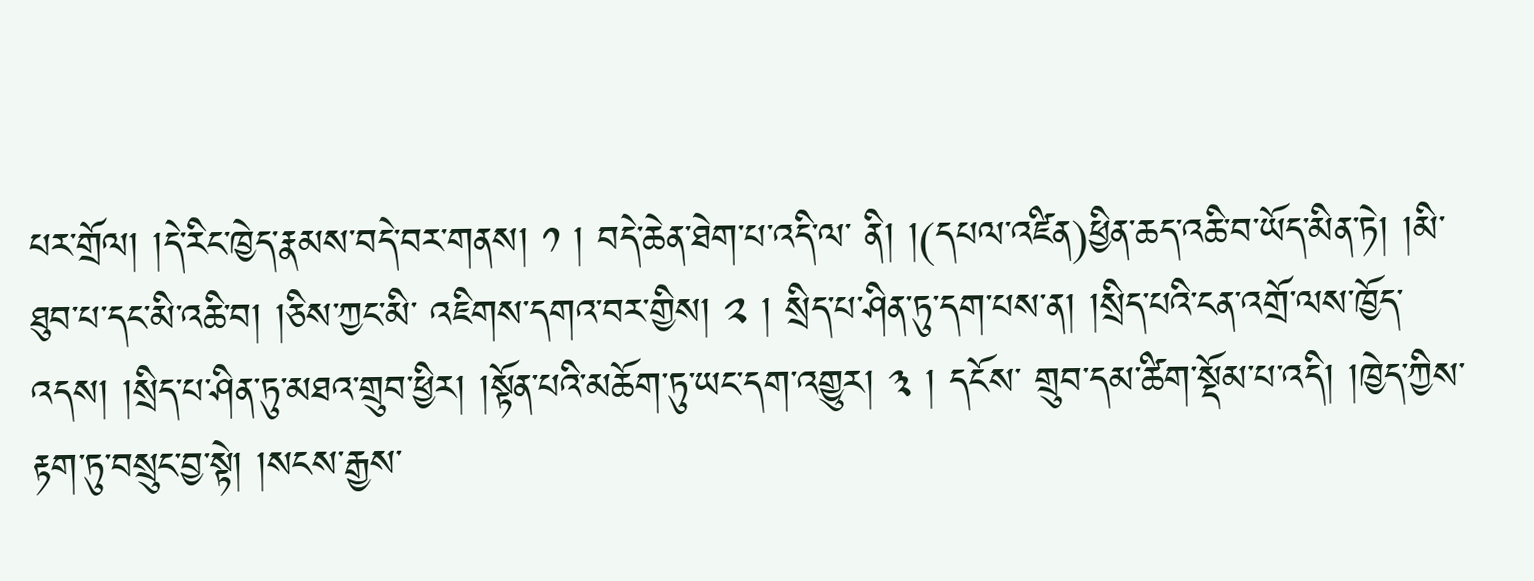པར་གྲོལ། །དེ་རིང་ཁྱེད་རྣམས་བདེ་བར་གནས། ༡ ། བདེ་ཆེན་ཐེག་པ་འདི་ལ་ ནི། །(དཔལ་འཛིན)ཕྱིན་ཆད་འཆི་བ་ཡོད་མིན་ཏེ། །མི་ཐུབ་པ་དང་མི་འཆི་བ། །ཅིས་ཀྱང་མི་ འཇིགས་དགའ་བར་གྱིས། ༢ ། སྲིད་པ་ཤིན་ཏུ་དག་པས་ན། །སྲིད་པའི་ངན་འགྲོ་ལས་ཁྱོད་ འདས། །སྲིད་པ་ཤིན་ཏུ་མཐའ་གྲུབ་ཕྱིར། །སྟོན་པའི་མཆོག་ཏུ་ཡང་དག་འགྱུར། ༣ ། དངོས་ གྲུབ་དམ་ཚིག་སྡོམ་པ་འདི། །ཁྱེད་ཀྱིས་རྟག་ཏུ་བསྲུང་བྱ་སྟེ། །སངས་རྒྱས་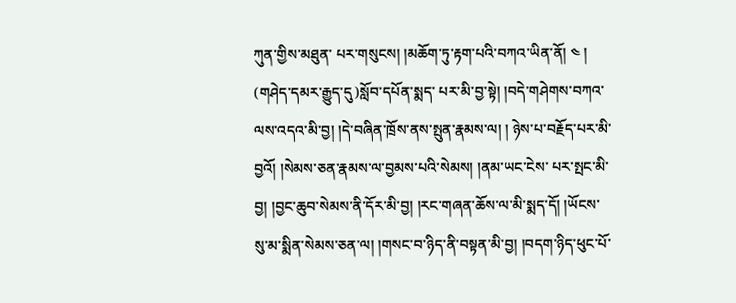ཀུན་གྱིས་མཐུན་ པར་གསུངས། །མཆོག་ཏུ་རྟག་པའི་བཀའ་ཡིན་ནོ། ༤ ། (གཤེད་དམར་རྒྱུད་དུ)སློབ་དཔོན་སྨད་ པར་མི་བྱ་སྟེ། །བདེ་གཤེགས་བཀའ་ལས་འདའ་མི་བྱ། །དེ་བཞིན་ཁྲོས་ནས་སྤུན་རྣམས་ལ། ། ཉེས་པ་བརྗོད་པར་མི་བྱའོ། །སེམས་ཅན་རྣམས་ལ་བྱམས་པའི་སེམས། །ནམ་ཡང་ངེས་ པར་སྤང་མི་བྱ། །བྱང་ཆུབ་སེམས་ནི་དོར་མི་བྱ། །རང་གཞན་ཆོས་ལ་མི་སྨད་དོ། །ཡོངས་ སུ་མ་སྨིན་སེམས་ཅན་ལ། །གསང་བ་ཉིད་ནི་བསྟན་མི་བྱ། །བདག་ཉིད་ཕུང་པོ་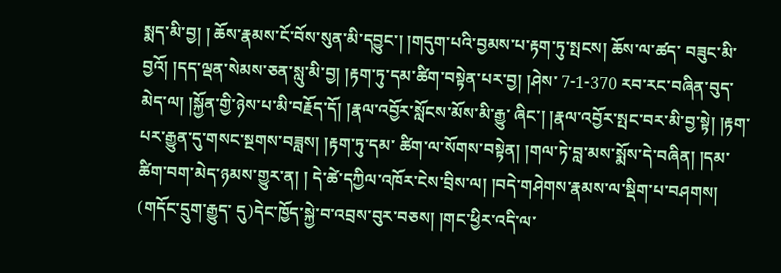སྨད་མི་བྱ། ། ཆོས་རྣམས་ངོ་བོས་སུན་མི་དབྱུང་། །གདུག་པའི་བྱམས་པ་རྟག་ཏུ་སྤངས། ཆོས་ལ་ཚད་ བཟུང་མི་བྱའོ། །དད་ལྡན་སེམས་ཅན་སླུ་མི་བྱ། །རྟག་ཏུ་དམ་ཚིག་བསྟེན་པར་བྱ། །ཤེས་ 7-1-370 རབ་རང་བཞིན་བུད་མེད་ལ། །སྐྱོན་གྱི་ཉེས་པ་མི་བརྗོད་དོ། །རྣལ་འབྱོར་སློངས་མོས་མི་རྒྱུ་ ཞིང་། །རྣལ་འབྱོར་སྤང་བར་མི་བྱ་སྟེ། །རྟག་པར་རྒྱུན་དུ་གསང་སྔགས་བཟླས། །རྟག་ཏུ་དམ་ ཚིག་ལ་སོགས་བསྟེན། །གལ་ཏེ་བླ་མས་སྨོས་དེ་བཞིན། །དམ་ཚིག་བག་མེད་ཉམས་གྱུར་ན། ། དེ་ཚེ་དཀྱིལ་འཁོར་ངེས་བྲིས་ལ། །བདེ་གཤེགས་རྣམས་ལ་སྡིག་པ་བཤགས། (གདོང་དྲུག་རྒྱུད་ དུ)དེང་ཁྱོད་སྐྱེ་བ་འབྲས་བུར་བཅས། །གང་ཕྱིར་འདི་ལ་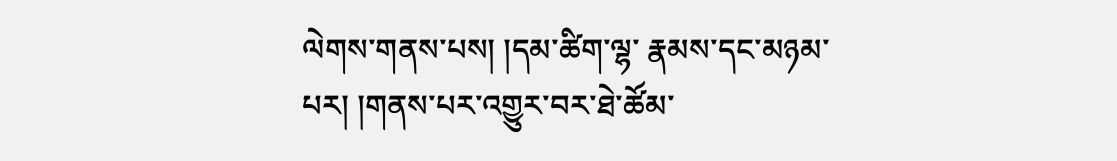ལེགས་གནས་པས། །དམ་ཚིག་ལྷ་ རྣམས་དང་མཉམ་པར། །གནས་པར་འགྱུར་བར་ཐེ་ཚོམ་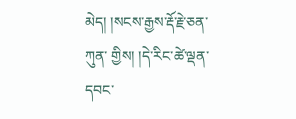མེད། །སངས་རྒྱས་རྡོ་རྗེ་ཅན་ཀུན་ གྱིས། །དེ་རིང་ཚེ་ལྡན་དབང་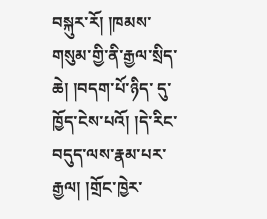བསྐུར་རོ། །ཁམས་གསུམ་གྱི་ནི་རྒྱལ་སྲིད་ཆེ། །བདག་པོ་ཉིད་ དུ་ཁྱོད་ངེས་པའོ། །དེ་རིང་བདུད་ལས་རྣམ་པར་རྒྱལ། །གྲོང་ཁྱེར་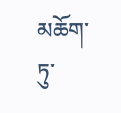མཆོག་ཏུ་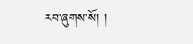རབ་ཞུགས་སོ། །